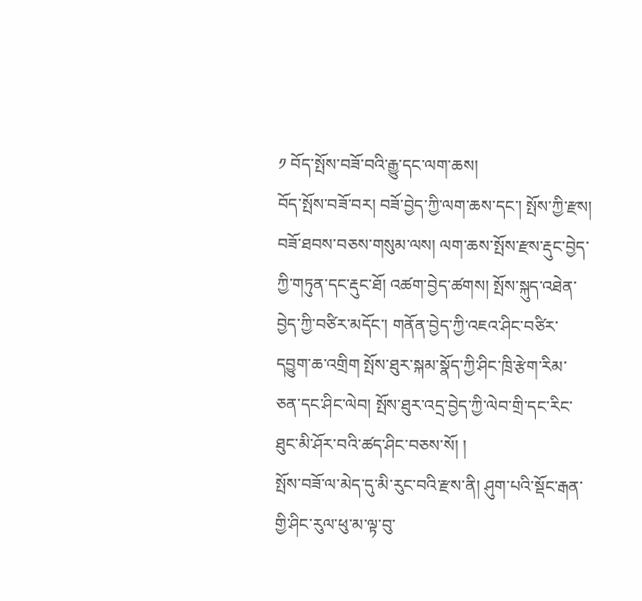༡ བོད་སྤོས་བཟོ་བའི་རྒྱུ་དང་ལག་ཆས།
བོད་སྤོས་བཟོ་བར། བཟོ་བྱེད་ཀྱི་ལག་ཆས་དང་། སྤོས་ཀྱི་རྫས། བཟོ་ཐབས་བཅས་གསུམ་ལས། ལག་ཆས་སྤོས་རྫས་རྡུང་བྱེད་ཀྱི་གཏུན་དང་རྡུང་ཐོ། འཚག་བྱེད་ཚགས། སྤོས་སྐུད་འཐེན་བྱེད་ཀྱི་བཙིར་མདོང་། གནོན་བྱེད་ཀྱི་འཇའ་ཤིང་བཙིར་དབྱུག་ཆ་འགྲིག སྤོས་ཐུར་སྐམ་སྣོད་ཀྱི་ཤིང་ཁྲི་རྩེག་རིམ་ཅན་དང་ཤིང་ལེབ། སྤོས་ཐུར་འདྲ་བྱེད་ཀྱི་ལེབ་གྲི་དང་རིང་ཐུང་མི་ཤོར་བའི་ཚད་ཤིང་བཅས་སོ། །
སྤོས་བཟོ་ལ་མེད་དུ་མི་རུང་བའི་རྫས་ནི། ཤུག་པའི་སྡོང་རྒན་གྱི་ཤིང་རུལ་ཕུ་མ་ལྟ་བུ་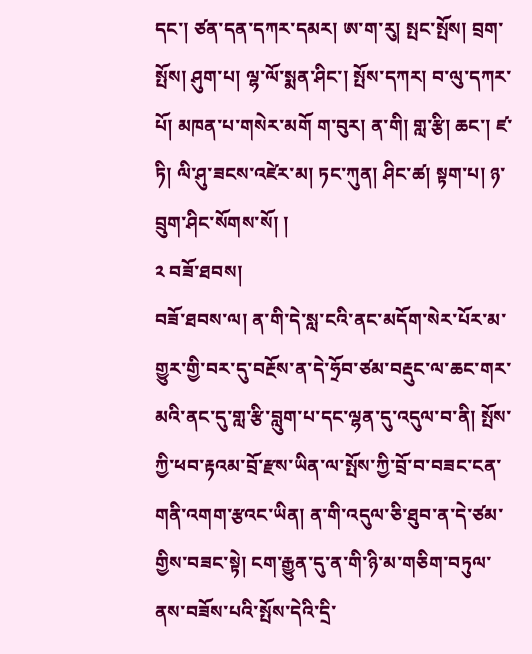དང་། ཙན་དན་དཀར་དམར། ཨ་ག་རུ། སྤང་སྤོས། བྲག་སྤོས། ཤུག་པ། ལྷ་ལོ་སྨན་ཤིང་། སྤོས་དཀར། བ་ལུ་དཀར་པོ། མཁན་པ་གསེར་མགོ ག་བུར། ན་གི། གླ་རྩི། ཆང་། ཛ་ཏི། ལི་ཤུ་ཟངས་འཛེར་མ། ཏང་ཀུན། ཤིང་ཚ། སྟག་པ། ཉ་བྲུག་ཤིང་སོགས་སོ། །
༢ བཟོ་ཐབས།
བཟོ་ཐབས་ལ། ན་གི་དེ་སླ་ངའི་ནང་མདོག་སེར་པོར་མ་གྱུར་གྱི་བར་དུ་བརྔོས་ན་དེ་ཧྲོབ་ཙམ་བརྡུང་ལ་ཆང་གར་མའི་ནང་དུ་གླ་རྩི་བླུག་པ་དང་ལྷན་དུ་འདུལ་བ་ནི། སྤོས་ཀྱི་ཕབ་རྟའམ་བྲོ་རྫས་ཡིན་ལ་སྤོས་ཀྱི་བྲོ་བ་བཟང་ངན་གནི་འགག་རྩའང་ཡིན། ན་གི་འདུལ་ཅི་ཐུབ་ན་དེ་ཙམ་གྱིས་བཟང་སྟེ། ངག་རྒྱུན་དུ་ན་གི་ཉི་མ་གཅིག་བཏུལ་ནས་བཟོས་པའི་སྤོས་དེའི་དྲི་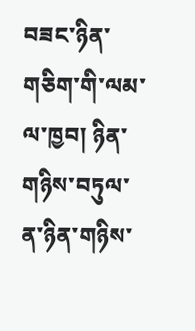བཟང་ཉིན་གཅིག་གི་ལམ་ལ་ཁྱབ། ཉིན་གཉིས་བཏུལ་ན་ཉིན་གཉིས་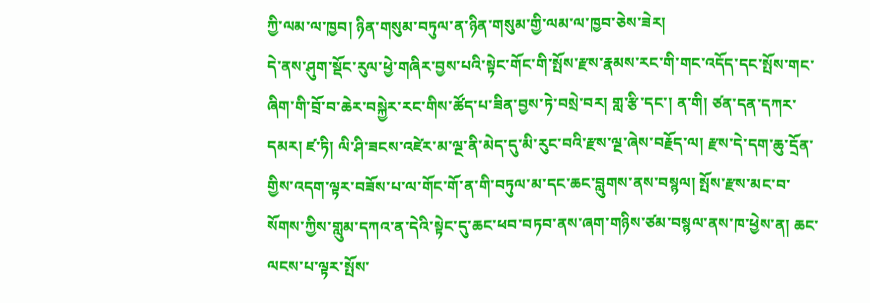ཀྱི་ལམ་ལ་ཁྱབ། ཉིན་གསུམ་བཏུལ་ན་ཉིན་གསུམ་གྱི་ལམ་ལ་ཁྱབ་ཅེས་ཟེར།
དེ་ནས་ཤུག་སྡོང་རུལ་ཕྱེ་གཞིར་བྱས་པའི་སྟེང་གོང་གི་སྤོས་རྫས་རྣམས་རང་གི་གང་འདོད་དང་སྤོས་གང་ཞིག་གི་བྲོ་བ་ཆེར་བསྐྱེར་རང་གིས་ཚོད་པ་ཟིན་བྱས་ཏེ་བསྲེ་བར། གླ་རྩི་དང་། ན་གི། ཙན་དན་དཀར་དམར། ཛ་ཏི། ལི་ཤི་ཟངས་འཛེར་མ་ལྔ་ནི་མེད་དུ་མི་རུང་བའི་རྫས་ལྔ་ཞེས་བརྗོད་ལ། རྫས་དེ་དག་ཆུ་དྲོན་གྱིས་འདག་ལྟར་བཟོས་པ་ལ་གོང་གོ་ན་གི་བཏུལ་མ་དང་ཆང་བླུགས་ནས་བསྙལ། སྤོས་རྫས་མང་བ་སོགས་ཀྱིས་གླུམ་དཀའ་ན་དེའི་སྟེང་དུ་ཆང་ཕབ་བཏབ་ནས་ཞག་གཉིས་ཙམ་བསྙལ་ནས་ཁ་ཕྱེས་ན། ཆང་ལངས་པ་ལྟར་སྤོས་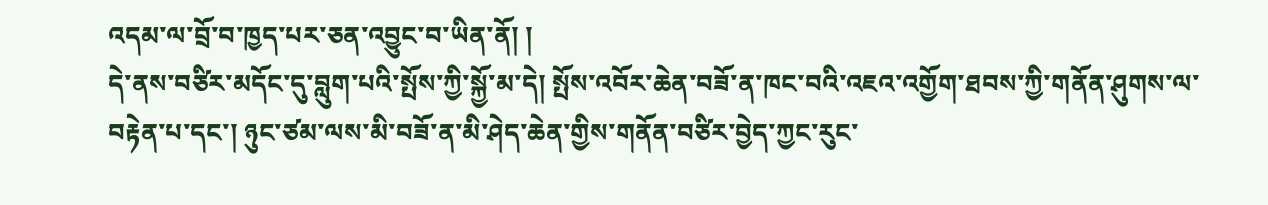འདམ་ལ་བྲོ་བ་ཁྱད་པར་ཅན་འབྱུང་བ་ཡིན་ནོ། །
དེ་ནས་བཙིར་མདོང་དུ་བླུག་པའི་སྤོས་ཀྱི་སྐྱོ་མ་དེ། སྤོས་འབོར་ཆེན་བཟོ་ན་ཁང་བའི་འཇའ་འགྱོག་ཐབས་ཀྱི་གནོན་ཤུགས་ལ་བརྟེན་པ་དང་། ཉུང་ཙམ་ལས་མི་བཟོ་ན་མི་ཤེད་ཆེན་གྱིས་གནོན་བཙིར་བྱེད་ཀྱང་རུང་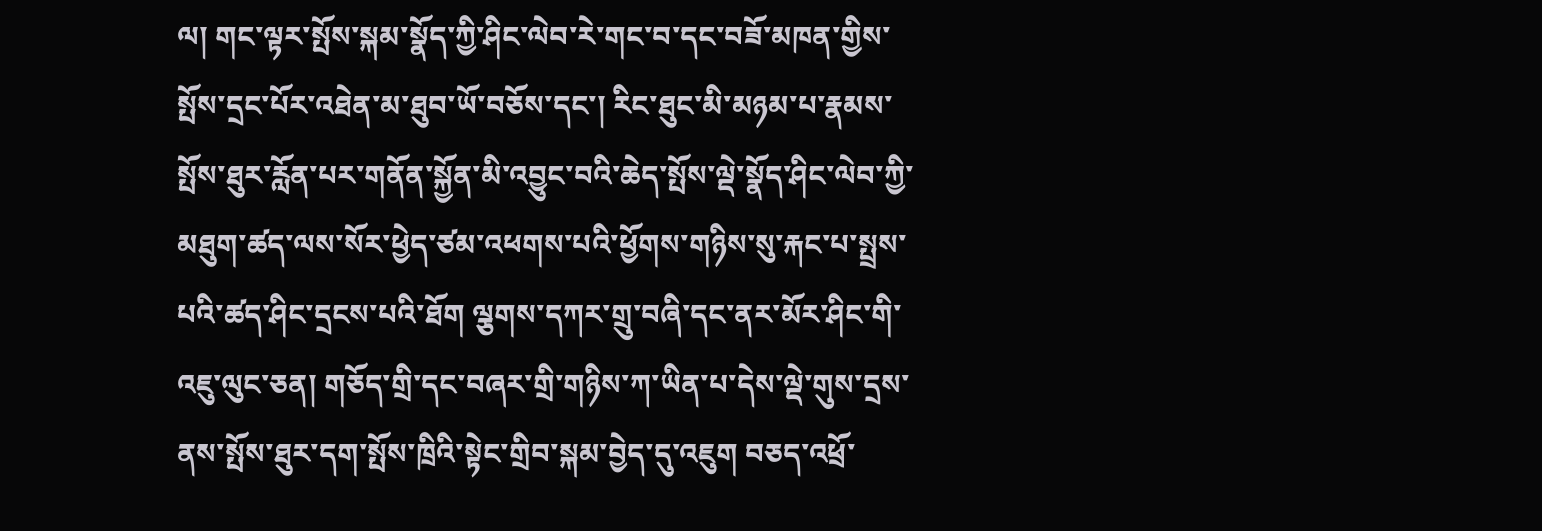ལ། གང་ལྟར་སྤོས་སྐམ་སྣོད་ཀྱི་ཤིང་ལེབ་རེ་གང་བ་དང་བཟོ་མཁན་གྱིས་སྤོས་དྲང་པོར་འཐེན་མ་ཐུབ་ཡོ་བཅོས་དང་། རིང་ཐུང་མི་མཉམ་པ་རྣམས་སྤོས་ཐུར་རློན་པར་གནོན་སྐྱོན་མི་འབྱུང་བའི་ཆེད་སྤོས་ལྡེ་སྣོད་ཤིང་ལེབ་ཀྱི་མཐུག་ཚད་ལས་སོར་ཕྱེད་ཙམ་འཕགས་པའི་ཕྱོགས་གཉིས་སུ་རྐང་པ་སྤྲས་པའི་ཚད་ཤིང་དྲངས་པའི་ཐོག ལྕགས་དཀར་གྲུ་བཞི་དང་ནར་མོར་ཤིང་གི་འཇུ་ལུང་ཅན། གཅོད་གྲི་དང་བཞར་གྲི་གཉིས་ཀ་ཡིན་པ་དེས་ལྡེ་གུས་དྲས་ནས་སྤོས་ཐུར་དག་སྤོས་ཁྲིའི་སྟེང་གྲིབ་སྐམ་བྱེད་དུ་འཇུག བཅད་འཕྲོ་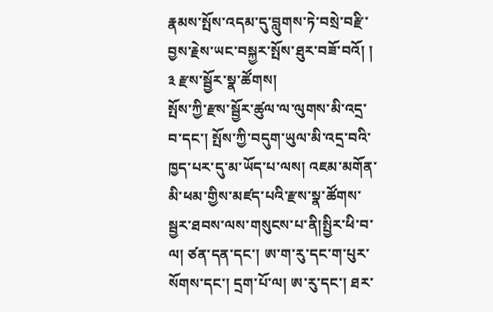རྣམས་སྤོས་འདམ་དུ་བླུགས་ཏེ་བསྲེ་བརྫི་བྱས་རྗེས་ཡང་བསྐྱར་སྤོས་ཐུར་བཟོ་བའོ། །
༣ རྫས་སྦྱོར་སྣ་ཚོགས།
སྤོས་ཀྱི་རྫས་སྦྱོར་ཚུལ་ལ་ལུགས་མི་འདྲ་བ་དང་། སྤོས་ཀྱི་བདུག་ཡུལ་མི་འདྲ་བའི་ཁྱད་པར་དུ་མ་ཡོད་པ་ལས། འཇམ་མགོན་མི་ཕམ་གྱིས་མཛད་པའི་རྫས་སྣ་ཚོགས་སྦྱར་ཐབས་ལས་གསུངས་པ་ནི།སྤྱིར་ཕི་བ་ལ། ཙན་དན་དང་། ཨ་ག་རུ་དང་ག་པུར་སོགས་དང་། དྲག་པོ་ལ། ཨ་རུ་དང་། ཐར་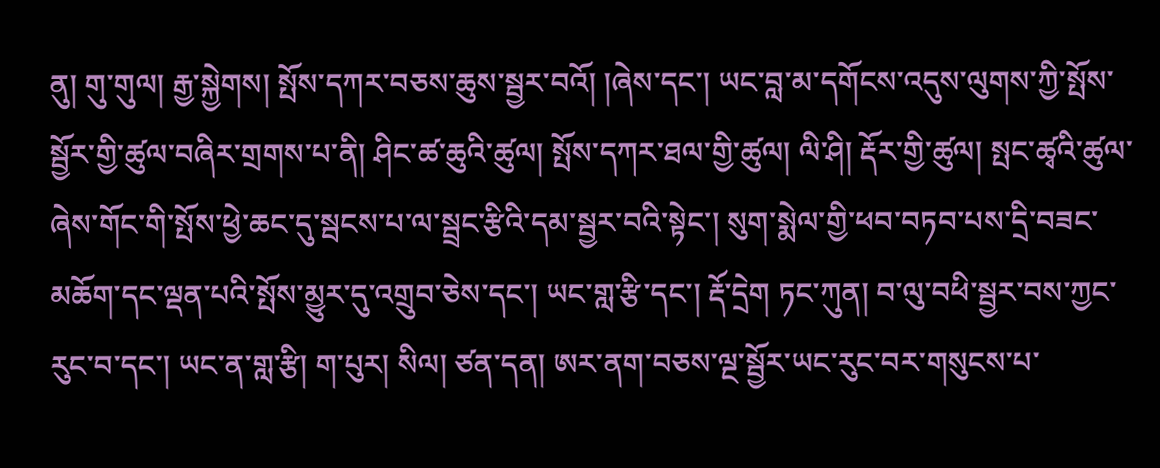ནུ། གུ་གུལ། རྒྱ་སྐྱེགས། སྤོས་དཀར་བཅས་ཆུས་སྦྱར་བའོ། །ཞེས་དང་། ཡང་བླ་མ་དགོངས་འདུས་ལུགས་ཀྱི་སྤོས་སྦྱོར་གྱི་ཚུལ་བཞིར་གྲགས་པ་ནི། ཤིང་ཚ་ཆུའི་ཚུལ། སྤོས་དཀར་ཐལ་གྱི་ཚུལ། ལི་ཤི། རྡོར་གྱི་ཚུལ། སྤང་ཚྭའི་ཚུལ་ཞེས་གོང་གི་སྤོས་ཕྱེ་ཆང་དུ་སྦངས་པ་ལ་སྦྲང་རྩིའི་དམ་སྦྱར་བའི་སྟེང་། སུག་སྨེལ་གྱི་ཕབ་བཏབ་པས་དྲི་བཟང་མཆོག་དང་ལྡན་པའི་སྤོས་མྱུར་དུ་འགྲུབ་ཅེས་དང་། ཡང་གླ་རྩི་དང་། རྡོ་དྲེག ཏང་ཀུན། བ་ལུ་བཕི་སྦྱར་བས་ཀྱང་རུང་བ་དང་། ཡང་ན་གླ་རྩི། ག་པུར། སིལ། ཙན་དན། ཨར་ནག་བཅས་ལྔ་སྦྱོར་ཡང་རུང་བར་གསུངས་པ་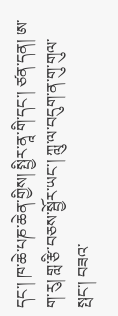དང་། ཁ་ཆེ་པཎ་ཆེན་གྱིས། སྤྱིར་ནཱ་གི་དང་། ཙན་དན། ཨ་ག་རུ། གླ་རྩི་བཅས་སྦྱོར་ཡང་། ཀླུ་ལ་བདུག་ན་གུ་གུལ་སྤང་། བཟའ་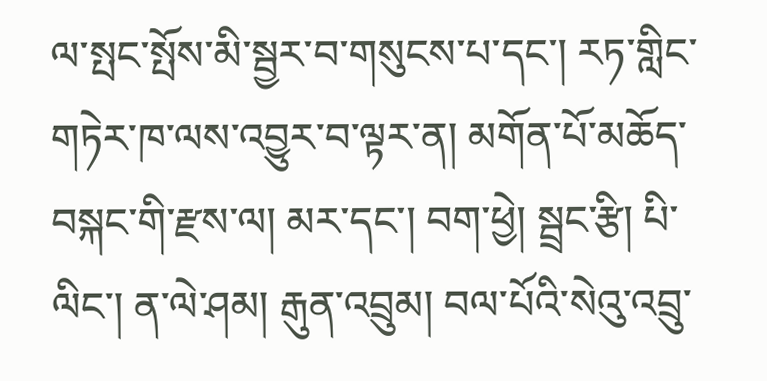ལ་སྤང་སྤོས་མི་སྦྱར་བ་གསུངས་པ་དང་། རཏ་གླིང་གཏེར་ཁ་ལས་འབྱུར་བ་ལྟར་ན། མགོན་པོ་མཆོད་བསྐང་གི་རྫས་ལ། མར་དང་། བག་ཕྱེ། སྦྲང་རྩི། པི་ལིང་། ན་ལེ་ཤམ། རྒུན་འབྲུམ། བལ་པོའི་སེའུ་འབྲུ་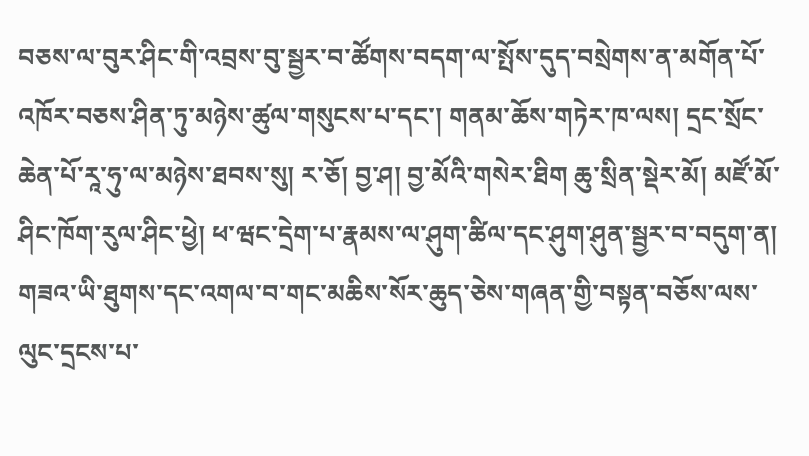བཅས་ལ་བུར་ཤིང་གི་འབྲས་བུ་སྦྱར་བ་ཚོགས་བདག་ལ་སྤོས་དུད་བསྲེགས་ན་མགོན་པོ་འཁོར་བཅས་ཤིན་ཏུ་མཉེས་ཚུལ་གསུངས་པ་དང་། གནམ་ཆོས་གཏེར་ཁ་ལས། དྲང་སྲོང་ཆེན་པོ་རཱ་ཧུ་ལ་མཉེས་ཐབས་སུ། ར་ཅོ། བྱ་ཤ། བྱ་མོའི་གསེར་ཐིག ཆུ་སྲིན་སྡེར་མོ། མཛོ་མོ་ཤིང་ཁོག་རུལ་ཤིང་ཕྱེ། ཕ་ཝང་དྲེག་པ་རྣམས་ལ་ཤུག་ཚིལ་དང་ཤུག་ཤུན་སྦྱར་བ་བདུག་ན། གཟའ་ཡི་ཐུགས་དང་འགལ་བ་གང་མཆིས་སོར་ཆུད་ཅེས་གཞན་གྱི་བསྟན་བཅོས་ལས་ལུང་དྲངས་པ་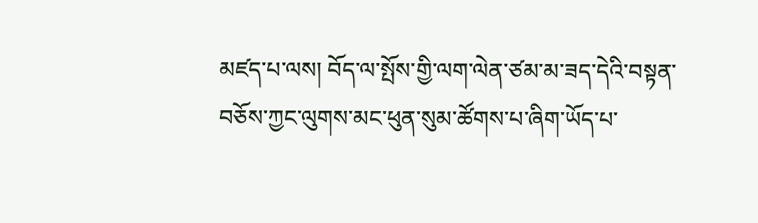མཛད་པ་ལས། བོད་ལ་སྤོས་གྱི་ལག་ལེན་ཙམ་མ་ཟད་དེའི་བསྟན་བཅོས་ཀྱང་ལུགས་མང་ཕུན་སུམ་ཚོགས་པ་ཞིག་ཡོད་པ་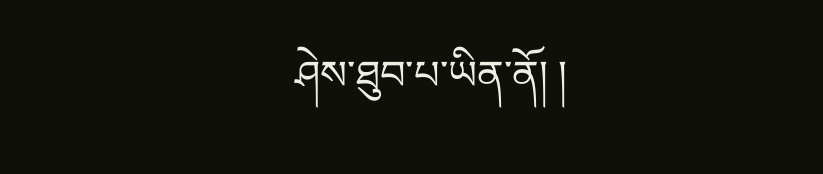ཤེས་ཐུབ་པ་ཡིན་ནོ། །